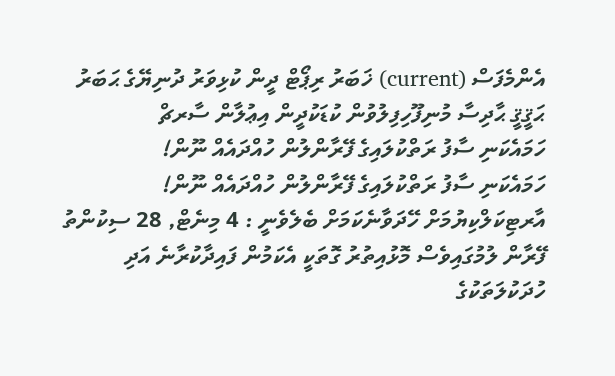އެންމެފަސް (current) ޚަބަރު ރިޕޯޓް ދީން ކުޅިވަރު ދުނިޔޭގެ ޙަބަރު ޙަޤީޤީ ޙާދިސާ މުނިފޫހިފިލުވުން ކުޑަކުދީން އިޢުލާން ސާރޗް
ހަމައެކަނި ސާފު ރަތްކުލައިގެ ފޭރާންލުން ހުއްދައެއް ނޫން!
ހަމައެކަނި ސާފު ރަތްކުލައިގެ ފޭރާންލުން ހުއްދައެއް ނޫން!
އާރޓިކަލްކިޔުމަށް ހޭދަވާނެކަމަށް ބެލެވެނީ : 4 މިނެޓް, 28 ސިކުންތު
ފޭރާން ލުމުގައިވެސް މޮޅުއިތުރު ގޮތަކީ އެކަމުން ފައިދާކުރާނެ އަދި ހުދަކުލަތަކުގެ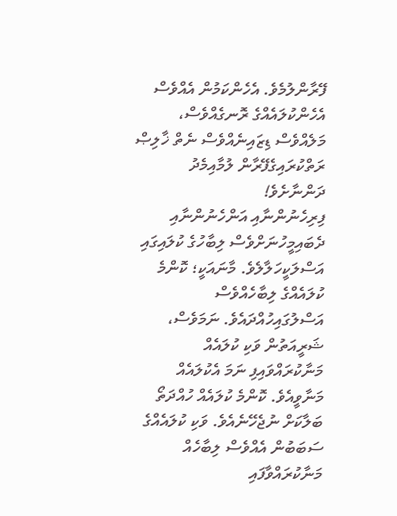ފޭރާންލުމެވެ. އެހެންކަމުން އެއްވެސް އެހެންކުލައެއްގެ ރޮނގެއްވެސް، މަލެއްވެސް ޑިޒައިނެއްވެސް ނެތް ޚާލިޞް ރަތްކުރައިގެފޭރާން ލުމާއިމެދު ދަންނާށެވެ!
ފިރިހެނުންނާއި އަންހެނުންނާއި ދެބައިމީހުނަށްވެސް ލިބާހުގެ ކުލައިގައި އަސްލަކީހަލާލެވެ. މާނައަކީ؛ ކޮންމެ ކުލައެއްގެ ލިބާހެއްވެސް އަސްލުގައިހުއްދައެވެ. ނަމަވެސް، ޝަރީއަތުން ވަކި ކުލައެއް މަނާކުރައްވައިފި ނަމަ އެކުލައެއް މަނާވީއެވެ. ކޮންމެ ކުލައެއް ހުއްދަތޯ ބަލާކަށް ނުޖެހޭނެއެވެ. ވަކި ކުލައެއްގެ ސަބަބުން އެއްވެސް ލިބާހެއް މަނާކުރައްވާފައި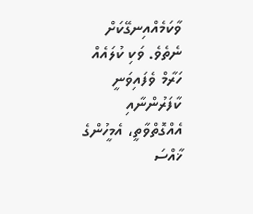ވާކަމެއްއިނގޭކަށް ނެތެވެ. ވަކި ކުލައެއް ހަރާމް ވެފައިވަނީ ކާފަރުންނާއި އެއްގޮތްވާތީ، އެމީހުންގެ ޚާއްސަ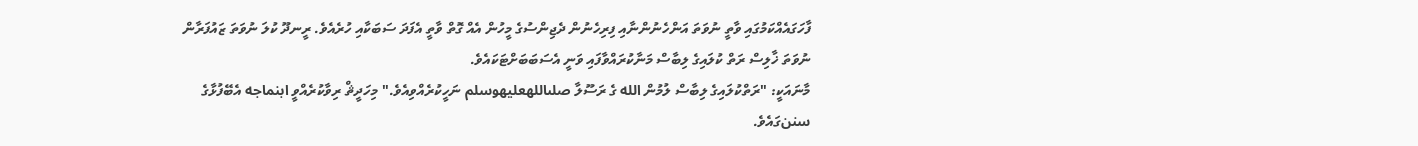ފާހަގައެއްކަމުގައި ވާތީ ނުވަތަ އަންހެނުންނާއި ފިރިހެނުން ދެޖިންސުގެ މީހުން އެއް ގޮތް ވާތީ އެފަދަ ސަބަކާއި ހުރެއެވެ. ރީނދޫ ކުލަ ނުވަތަ ޒައުފަރާން ނުވަތަ ޚާލިސް ރަތް ކުލައިގެ ލިބާސް މަނާކުރައްވާފައި ވަނީ އެސަބަބަށްޓަކައެވެ.
މާނައަކީ: "ރަތްކުލައިގެ ލިބާސް ލުމުން الله ގެ ރަސޫލާ صلىاللهعليهوسلم ނަހީކުރެއްވިއެވެ." މިހަދީޘް ރިވާކުރެއްވީ ابنماجه އެބޭފުޅާގެ سننގައެވެ.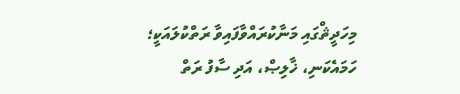މިހަދީޘްގައި މަނާކުރައްވާފައިވާ ރަތްކުލައަކީ؛ ހަމައެކަނި، ޚާލިޞް، އަދި ސާފު ރަތް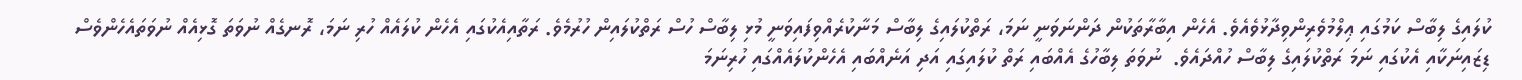ކުލައިގެ ލިބާސް ކަމުގައި ޢިލްމުވެރިންވިދާޅުވެއެވެ. އެހެން އިބާރާތަކުން ދަންނަވަނީ ނަމަ، ރަތްކުލައިގެ ލިބާސް މަނާކުރެއްވިފައިވަނީ މުޅި ލިބާސް ހުސް ރަތްކުލައިން ހުރުމެވެ. ރަތާއިއެކުގައި އެހެން ކުލައެއް ހުރި ނަމަ، ރޮނގެއް ނުވަތަ ގޮޅިއެއް ނުވަތައެހެންވެސް ޑިޒައިނަކާއި އެކުގައި ނަމަ ރަތްކުލައިގެ ލިބާސް ހުއްދައެވެ.  ނުވަތަ ލިބާހުގެ އެއްބައި ރަތް ކުލައިގައި އަދި އަނެއްބައި އެހެންކުލައެއްގައި ހުރިނަމަ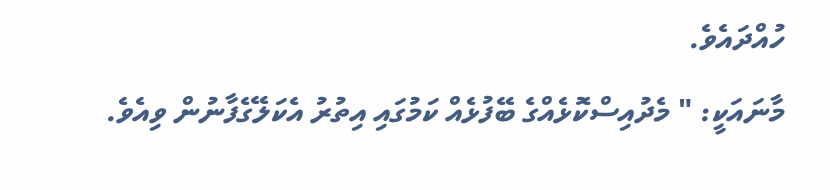ހުއްދައެވެ.
މާނައަކީ: " މެދުއިސްކޮޅެއްގެ ބޭފުޅެއް ކަމުގައި އިތުރު އެކަލޭގެފާނުން ވިއެވެ.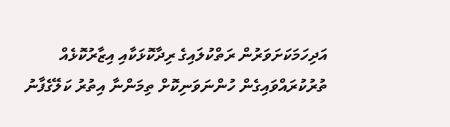އަދިހަމަކަށަވަރުން ރަތްކުލައިގެ ރިދާކޮޅަކާއި އިޒާރުކޮޅެއް ތުރުކުރައްވައިގެން ހުންނަވަނިކޮށް ތިމަންނާ އިތުރު ކަލޭގެފާނު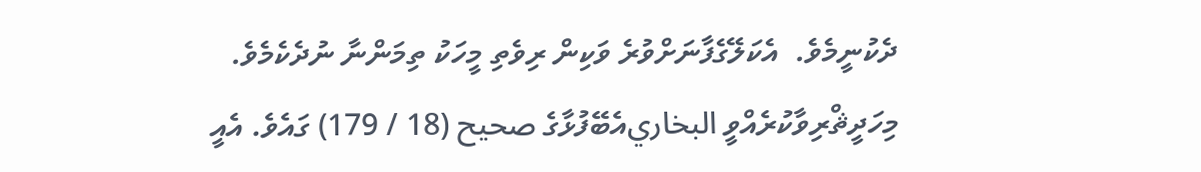ދެކުނީމެވެ.  އެކަލޭގެފާނަށްވުރެ ވަކިން ރިވެތި މީހަކު ތިމަންނާ ނުދެކެމެވެ.
މިހަދީޘްރިވާކުރެއްވީ البخاريއެބޭފުޅާގެ صحيح (18 / 179) ގައެވެ. އެއީ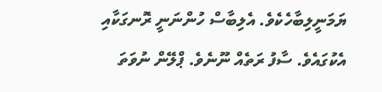ޔަމަނީލިބާހެކެވެ. އެލިބާސް ހުންނަނީ ރޮނގަކާއި އެކުގައެވެ. ސާފު ރަތެއް ނޫނެވެ. ޕްލޭން ނުވަތަ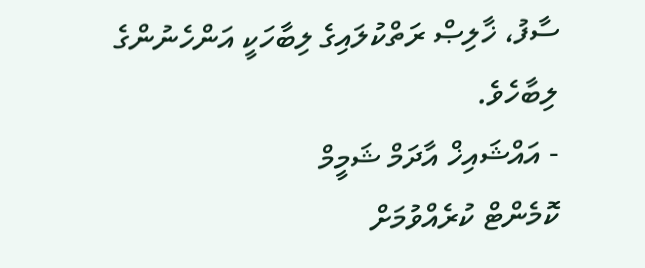ސާފު، ޚާލިޞް ރަތްކުލައިގެ ލިބާހަކީ އަންހެނުންގެ ލިބާހެވެ.
- އައްޝައިޚް އާދަމް ޝަމީމް
ކޮމެންޓް ކުރެއްވުމަށް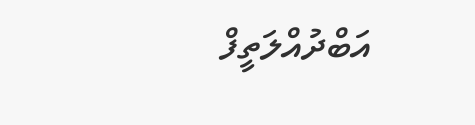އަބްދުއްލަތީފް